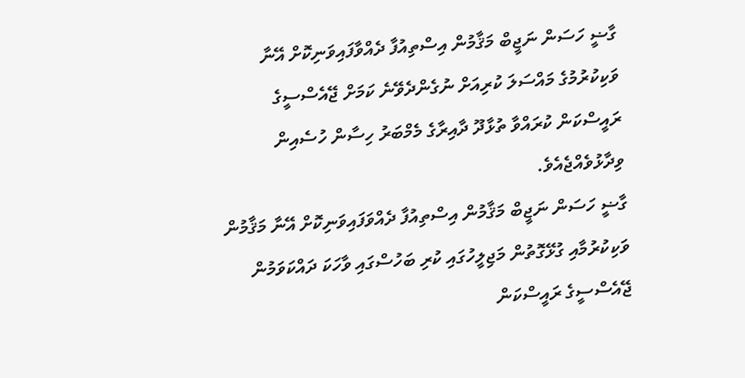ގާޟީ ހަސަން ނަޖީބް މަޤާމުން އިސްތިއުފާ ދެއްވާފައިވަނިކޮށް އޭނާ ވަކިކުރުމުގެ މައްސަލަ ކުރިއަށް ނުގެންދެވޭނެ ކަމަށް ޖޭއެސްސީގެ ރައީސްކަން ކުރައްވާ ތުޅާދޫ ދާއިރާގެ މެމްބަރު ހިސާން ހުސެއިން ވިދާޅުވެއްޖެއެވެ.
ގާޟީ ހަސަން ނަޖީބް މަޤާމުން އިސްތިއުފާ ދެއްވަފައިވަނިކޮށް އޭނާ މަޤާމުން ވަކިކުރުމާއި ގުޅޭގޮތުން މަޖިލީހުގައި ކުރި ބަހުސްގައި ވާހަކަ ދައްކަވަމުން ޖޭއެސްސީގެ ރައީސްކަން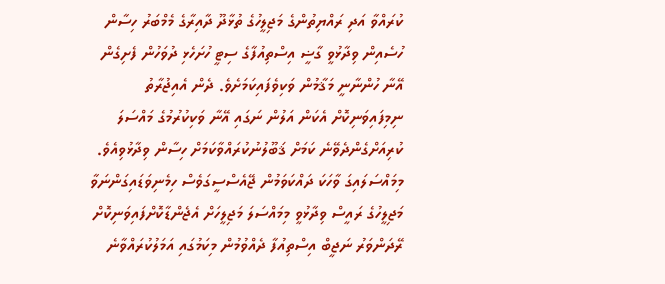ކުރައްވާ އަދި ރައްޔިތުންގެ މަޖިލީހުގެ ތުޅާދޫ ދާއިރާގެ މެމްބަރު ހިސާން ހުސެއިން ވިދާޅުވީ ގާޟީ އިސްތިއުފާގެ ސިޓީ ހުށަހެޅި ދުވަހުން ފެށިގެން އޭނާ ހުންނާނީ މަޤާމުން ވަކިވެފައިކަމަށެވެ. ދެން އެއިޖުރާތު ނިމިފައިވަނިކޮށް އެކަން އަލުން ނަގައި އޭނާ ވަކިކުރުމުގެ މައްސަލަ ކުރިއަށްގެންދެވޭނެ ކަމަށް ޤަބޫލުނުކުރައްވާކަމަށް ހިސާން ވިދާޅުވިއެވެ.
މިމައްސަލައިގަ ވާހަކަ ދައްކަވަމުން ޖޭއެސްސީގަވެސް ހިމެނިވަޑައިގަންނަވާ މަޖިލީހުގެ ރައީސް ވިދާޅުވީ މިމައްސަލަ މަޖިލީހަށް އެޖެންޑާކޮށްފައިވަނިކޮށް ރޭދަންވަރު ނަޖީބް އިސްތިއުފާ ދެއްވުމުން މިކަމުގައި އަމަލުކުރައްވާނެ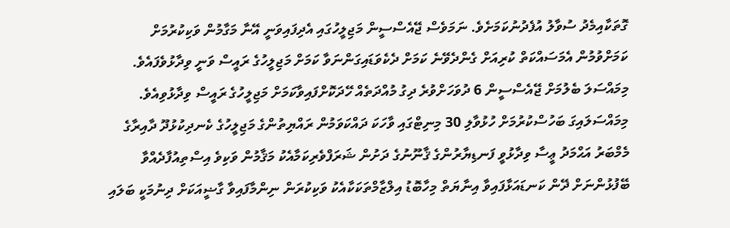ގޮތަކާއިމެދު ސުވާލު އުފެދުނުކަމަށެވެ. ނަމަވެސް ޖޭއެސްސީން މަޖިލީހުގައި އެދިފައިވަނީ އޭނާ މަގާމުން ވަކިކުރުމަށް ކަމަށްވުމުން އެމަސައްކަތް ކުރިއަށް ގެންދެވޭނެ ކަމަށް ދެކެވަޑައިގަންނަވާ ކަމަށް މަޖިލީހުގެ ރައީސް ވަނީ ވިދާޅުވެފައެވެ. މިމައްސަލަ ބެލުމަށް ޖޭއެސްސީން 6 ދުވަހަށްވުރެ ދިގު މުއްދަތެއް ހޭދަކޮށްފައިވާކަމަށް މަޖިލީހުގެ ރައީސް ވިދާޅުވިއެވެ.
މިމައްސަލައިގަ ބަހުސްކުރުމަށް ހުޅުވާލި 30 މިނިޓްގައި ވާހަކަ ދައްކަވަމުން ރައްޔިތުންގެ މަޖިލީހުގެ ކެނދިކުޅުދޫ ދާއިރާގެ މެމްބަރު އަޙްމަދު ޢީސާ ވިދާޅުވީ ފަނޑިޔާރުންގެ ޤާނޫނުގެ ދަށުން ޝަރަފްވެރިކަމާއެކު މަޤާމުން ވަކިވެ އިސްތިއުފާދެއްވާ ބޭފުޅުންނަށް ދޭން ކަނޑައަޅާފައިވާ އިނާޔަތް މިހާބޮޑު އިލްޒާމްތަކަކާއެކު ވަކިކުރަން ނިންމާފައިވާ ގާޟީއަކަށް ދިނުމަކީ ބަލައި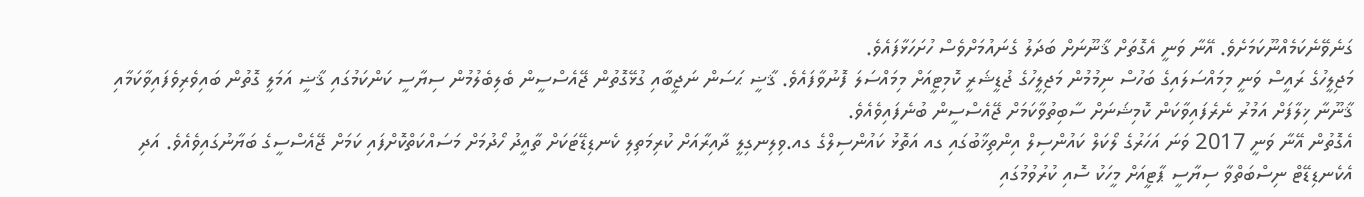ގަނެވޭނެކަމެއްނޫކަމަށެވެ. އޭނާ ވަނީ އެގޮތަށް ޤާނޫނަށް ބަދަލު ގެނައުމަށްވެސް ހުށަހަޅާފައެވެ.
މަޖިލީހުގެ ރައީސް ވަނީ މިމައްސަލައިގެ ބަހުސް ނިމުމުން މަޖިލީހުގެ ޖުޑީޝަރީ ކޮމިޓީއަށް މިމައްސަލަ ފޮނުވާފައެވެ. ޤާޟީ ޙަސަން ނަޖީބާއި ގުޅޭގޮތުން ޖޭއެސްސީން ބެލިބެލުމުން ސިޔާސީ ކަންކަމުގައި ޤާޟީ އަމަލީ ގޮތުން ބައިވެރިވެފައިވާކަމާއި ޤާނޫނާ ޚިލާފަށް އަމުރު ނެރެފައިވާކަން ކޮމިޝަނަށް ސާބިތުވާކަމަށް ޖޭއެސްސީން ބުނެފައިވެއެވެ.
އެގޮތުން އޭނާ ވަނީ 2017 ވަނަ އަހަރުގެ ލޯކަލް ކައުންސިލް އިންތިޚާބުގައި ގއ އަތޮޅު ކައުންސިލްގެ ގއ.ވިލިނގިލީ ދާއިރާއަށް ކުރިމަތިލި ކެނޑިޑޭޓަކަށް ތާއީދު ހޯދުމަށް މަސައްކަތްކޮށްފައި ކަމަށް ޖޭއެސްސީގެ ބަޔާނުގައިވެއެވެ. އަދި އެކެނޑިޑޭޓް ނިސްބަތްވާ ސިޔާސީ ޕާޓީއަށް މީހަކު ސޮއި ކުރުވުމުގައި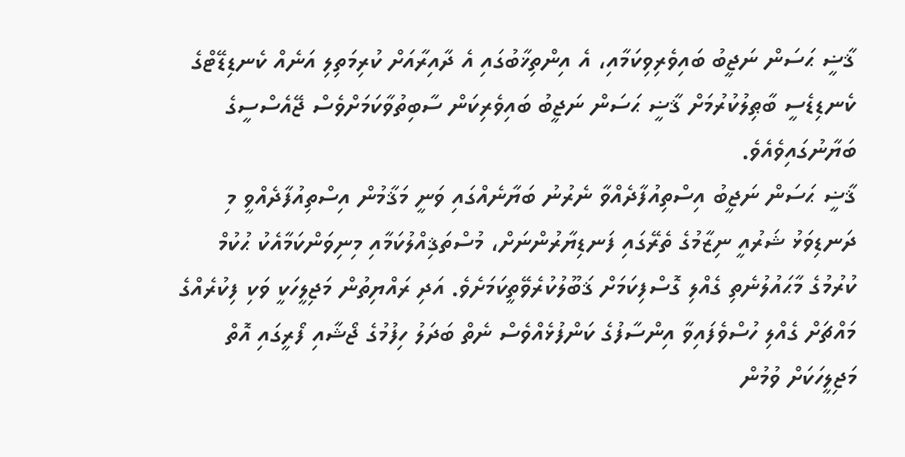ޤާޟީ ޙަސަން ނަޖީބު ބައިވެރިވިކަމާއި، އެ އިންތިޚާބުގައި އެ ދާއިރާއަށް ކުރިމަތިލި އަނެއް ކެނޑިޑޭޓްގެ ކެނޑިޑެސީ ބާޠިލުކުރުމަށް ޤާޟީ ޙަސަން ނަޖީބު ބައިވެރިކަން ސާބިތުވާކަމަށްވެސް ޖޭއެސްސީގެ ބަޔާނުގައިވެއެވެ.
ޤާޟީ ޙަސަން ނަޖީބު އިސްތިއުފާދެއްވާ ނެރުނު ބަޔާނެއްގައި ވަނީ މަޤާމުން އިސްތިއުފާދެއްވީ މި ދަނޑިވަޅު ޝަރުއީ ނިޒާމުގެ ތެރޭގައި ފަނޑިޔާރުންނަށް، މުސްތަޤިއްލުކަމާއި މިނިވަންކަމާއެކު ޙުކުމް ކުރުމުގެ މާޙައުލުނެތި ގެއްލި ގޮސްފިކަމަށް ޤަބޫލުކުރެވޭތީކަމަށެވެ. އަދި ރައްޔިތުން މަޖިލީހަކީ ވަކި ފިކުރެއްގެ މައްޗަށް ގެއްލި ހުސްވެފައިވާ އިންސާފުގެ ކަންފުޅެއްވެސް ނެތް ބަދަލު ހިފުމުގެ ޖޯޝާއި ފޯރީގައި އޮތް މަޖިލީހަކަށް ވުމުން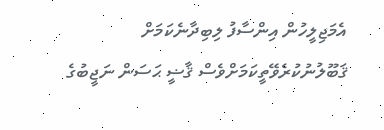އެމަޖިލީހުން އިންސާފު ލިބިދާނެކަމަށް ޤަބޫލުނުކުރެވޭތީކަމަށްވެސް ޤާޟީ ޙަސަން ނަޖީބުގެ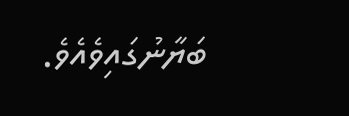ބަޔާނުގައިވެއެވެ.